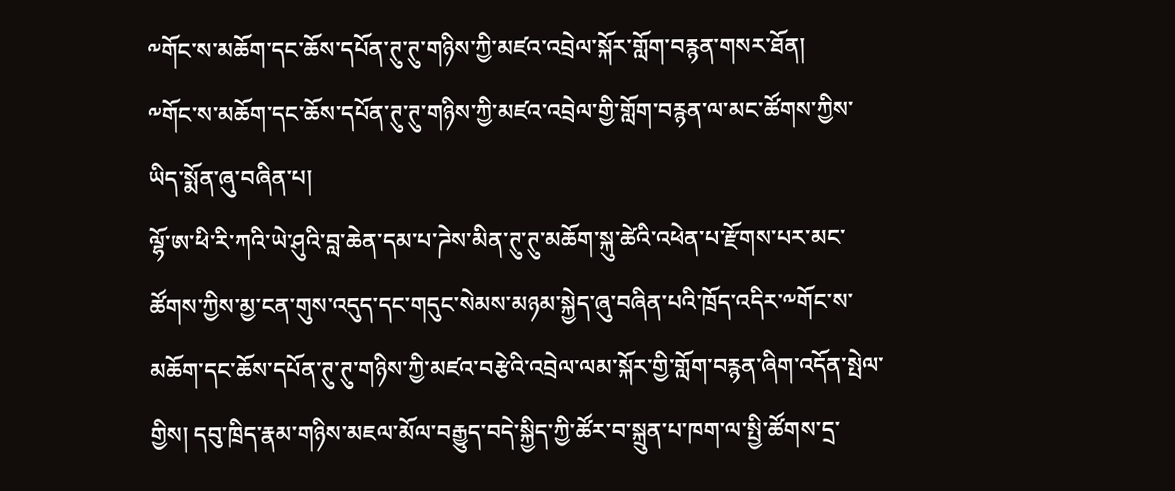༸གོང་ས་མཆོག་དང་ཆོས་དཔོན་ཊུ་ཊུ་གཉིས་ཀྱི་མཛའ་འབྲེལ་སྐོར་གློག་བརྙན་གསར་ཐོན།
༸གོང་ས་མཆོག་དང་ཆོས་དཔོན་ཊུ་ཊུ་གཉིས་ཀྱི་མཛའ་འབྲེལ་གྱི་གློག་བརྙན་ལ་མང་ཚོགས་ཀྱིས་ཡིད་སྨོན་ཞུ་བཞིན་པ།
ལྷོ་ཨ་ཕི་རི་ཀའི་ཡེ་ཤུའི་བླ་ཆེན་དམ་པ་ཌེས་མིན་ཊུ་ཊུ་མཆོག་སྐུ་ཚེའི་འཕེན་པ་རྫོགས་པར་མང་ཚོགས་ཀྱིས་མྱ་ངན་གུས་འདུད་དང་གདུང་སེམས་མཉམ་སྐྱེད་ཞུ་བཞིན་པའི་ཁྲོད་འདིར་༸གོང་ས་མཆོག་དང་ཆོས་དཔོན་ཊུ་ཊུ་གཉིས་ཀྱི་མཛའ་བརྩེའི་འབྲེལ་ལམ་སྐོར་གྱི་གློག་བརྙན་ཞིག་འདོན་སྤེལ་གྱིས། དབུ་ཁྲིད་རྣམ་གཉིས་མཇལ་མོལ་བརྒྱུད་བདེ་སྐྱིད་ཀྱི་ཚོར་བ་སྐྲུན་པ་ཁག་ལ་སྤྱི་ཚོགས་དྲ་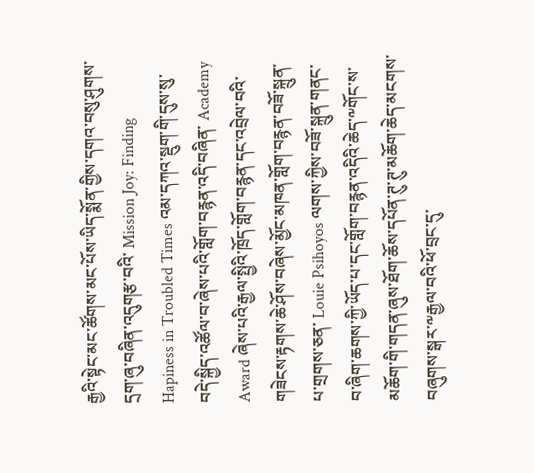རྒྱའི་སྟེང་མང་ཚོགས་མང་པོས་ཡིད་སྨོན་གྱིས་དགའ་བསུ་ཤུགས་དྲག་ཞུ་བཞིན་འདུགརྩ་བའི་ Mission Joy: Finding Hapiness in Troubled Times འམ་དཀའ་སྡུག་གི་དུས་སུ་བདེ་སྐྱིད་འཚོལ་བ་ཞེས་པའི་གློག་བརྙན་འདི་བཞིན་ Academy Award ཞེས་པའི་རྒྱལ་སྤྱིའི་ཁྲོད་གློག་བརྙན་དང་འབྲེལ་བའི་གཟེངས་རྟགས་ཆེ་ཤོས་བཞེས་མྱོང་མཁན་གློག་བརྙན་བཟོ་སྐྲུན་པ་གྲགས་ཅན་ Louie Psihoyos ལགས་ཀྱིས་བཟོ་སྐྲུན་གནང་བ་ཞིག་ཆགས་ཀྱི་ཡོད་པ་དང་གློག་བརྙན་འདིའི་ཆེད་༸གོང་ས་མཆོག་གི་གདན་ཞུས་ཐོག་ཆོས་དཔོན་ཊུ་ཊུ་མཆོག་ཆེད་མངགས་བཞུགས་སྒར་༸རྒྱལ་བའི་ཕོ་བྲང་དུ་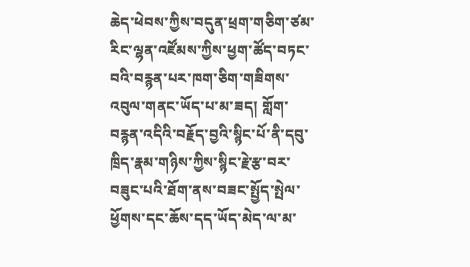ཆེད་ཕེབས་ཀྱིས་བདུན་ཕྲག་གཅིག་ཙམ་རིང་ལྷན་འཛོམས་ཀྱིས་ཕྱག་ཚོད་བཏང་བའི་བརྙན་པར་ཁག་ཅིག་གཟིགས་འབུལ་གནང་ཡོད་པ་མ་ཟད། གློག་བརྙན་འདིའི་བརྗོད་བྱའི་སྙིང་པོ་ནི་དབུ་ཁྲིད་རྣམ་གཉིས་ཀྱིས་སྙིང་རྗེ་རྩ་བར་བཟུང་པའི་ཐོག་ནས་བཟང་སྤྱོད་སྤེལ་ཕྱོགས་དང་ཆོས་དད་ཡོད་མེད་ལ་མ་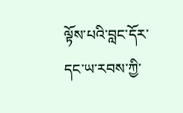ལྟོས་པའི་བླང་དོར་དང་ཡ་རབས་ཀྱི་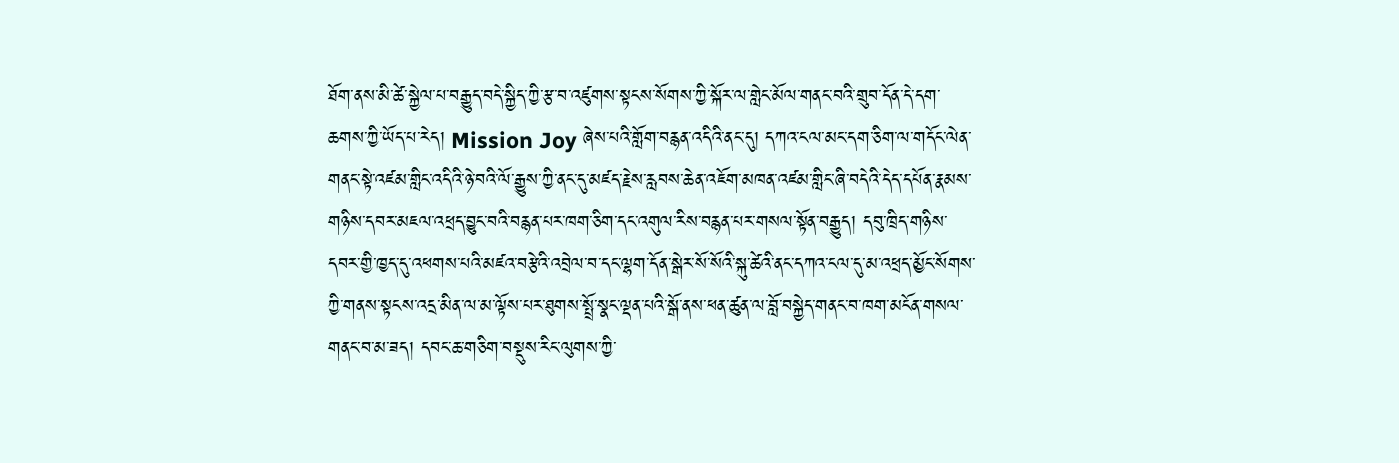ཐོག་ནས་མི་ཚེ་སྐྱེལ་པ་བརྒྱུད་བདེ་སྐྱིད་ཀྱི་རྩ་བ་འཛུགས་སྟངས་སོགས་ཀྱི་སྐོར་ལ་གླེང་མོལ་གནང་བའི་གྲུབ་དོན་དེ་དག་ཆགས་ཀྱི་ཡོད་པ་རེད། Mission Joy ཞེས་པའི་གློག་བརྙན་འདིའི་ནང་དུ། དཀའ་ངལ་མང་དག་ཅིག་ལ་གདོང་ལེན་གནང་སྟེ་འཛམ་གླིང་འདིའི་ཉེ་བའི་ལོ་རྒྱུས་ཀྱི་ནང་དུ་མཛད་རྗེས་རླབས་ཆེན་འཇོག་མཁན་འཛམ་གླིང་ཞི་བདེའི་དེད་དཔོན་རྣམས་གཉིས་དབར་མཇལ་འཕྲད་བྱུང་བའི་བརྙན་པར་ཁག་ཅིག་དང་འགུལ་རིས་བརྙན་པར་གསལ་སྟོན་བརྒྱུད། དབུ་ཁྲིད་གཉིས་དབར་གྱི་ཁྱད་དུ་འཕགས་པའི་མཛའ་བརྩེའི་འབྲེལ་བ་དང་ལྷག་དོན་སྒེར་སོ་སོའི་སྐུ་ཚེའི་ནང་དཀའ་ངལ་དུ་མ་འཕྲད་མྱོང་སོགས་ཀྱི་གནས་སྟངས་འདྲ་མིན་ལ་མ་ལྟོས་པར་ཐུགས་སྤྲོ་སྣང་ལྡན་པའི་སྒོ་ནས་ཕན་ཚུན་ལ་བློ་བསྐྱེད་གནང་བ་ཁག་མངོན་གསལ་གནང་བ་མ་ཟད། དབང་ཆ་གཅིག་བསྡུས་རིང་ལུགས་ཀྱི་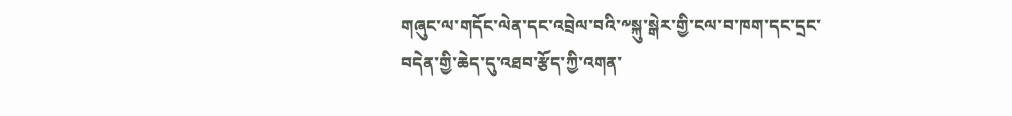གཞུང་ལ་གདོང་ལེན་དང་འབྲེལ་བའི་༸སྐུ་སྒེར་གྱི་ངལ་བ་ཁག་དང་དྲང་བདེན་གྱི་ཆེད་དུ་འཐབ་རྩོད་ཀྱི་འགན་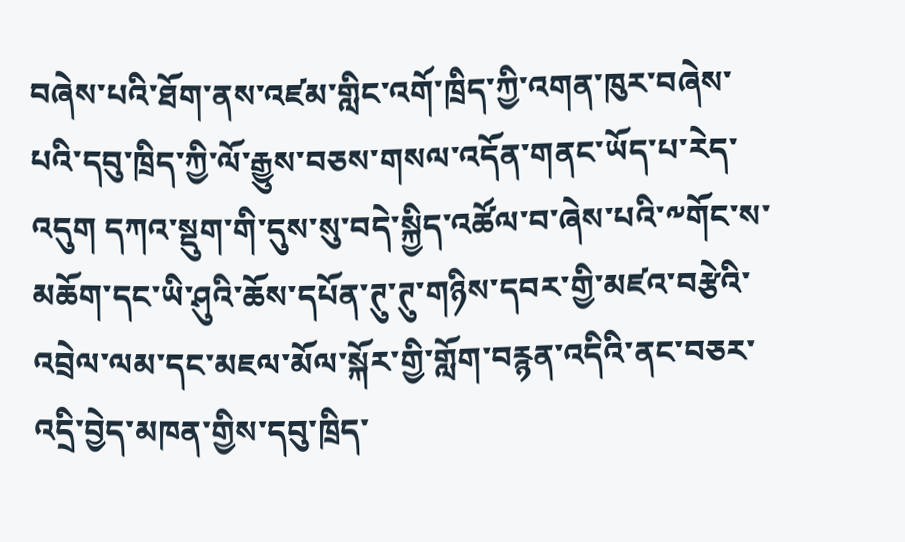བཞེས་པའི་ཐོག་ནས་འཛམ་གླིང་འགོ་ཁྲིད་ཀྱི་འགན་ཁུར་བཞེས་པའི་དབུ་ཁྲིད་ཀྱི་ལོ་རྒྱུས་བཅས་གསལ་འདོན་གནང་ཡོད་པ་རེད་འདུག དཀའ་སྡུག་གི་དུས་སུ་བདེ་སྐྱིད་འཚོལ་བ་ཞེས་པའི་༸གོང་ས་མཆོག་དང་ཡི་ཤུའི་ཆོས་དཔོན་ཊུ་ཊུ་གཉིས་དབར་གྱི་མཛའ་བརྩེའི་འབྲེལ་ལམ་དང་མཇལ་མོལ་སྐོར་གྱི་གློག་བརྙན་འདིའི་ནང་བཅར་འདྲི་བྱེད་མཁན་གྱིས་དབུ་ཁྲིད་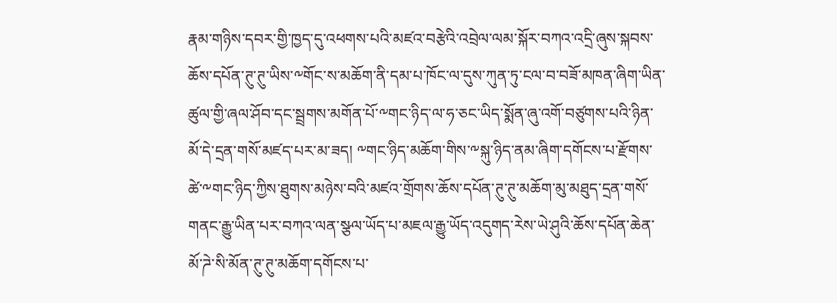རྣམ་གཉིས་དབར་གྱི་ཁྱད་དུ་འཕགས་པའི་མཛའ་བརྩེའི་འབྲེལ་ལམ་སྐོར་བཀའ་འདྲི་ཞུས་སྐབས་ཆོས་དཔོན་ཊུ་ཊུ་ཡིས་༸གོང་ས་མཆོག་ནི་དམ་པ་ཁོང་ལ་དུས་ཀུན་ཏུ་ངལ་བ་བཟོ་མཁན་ཞིག་ཡིན་ཚུལ་གྱི་ཞལ་ཤོབ་དང་སྦྲགས་མགོན་པོ་༸གང་ཉིད་ལ་ཧ་ཅང་ཡིད་སྨོན་ཞུ་འགོ་བཙུགས་པའི་ཉིན་མོ་དེ་དྲན་གསོ་མཛད་པར་མ་ཟད། ༸གང་ཉིད་མཆོག་གིས་༸སྐུ་ཉིད་ནམ་ཞིག་དགོངས་པ་རྫོགས་ཚེ་༸གང་ཉིད་ཀྱིས་ཐུགས་མཉེས་བའི་མཛའ་གྲོགས་ཆོས་དཔོན་ཊུ་ཊུ་མཆོག་མུ་མཐུད་དྲན་གསོ་གནང་རྒྱུ་ཡིན་པར་བཀའ་ལན་སྩལ་ཡོད་པ་མཇལ་རྒྱུ་ཡོད་འདུགད་རེས་ཡེ་ཤུའི་ཆོས་དཔོན་ཆེན་མོ་ཌེ་སི་མོན་ཊུ་ཊུ་མཆོག་དགོངས་པ་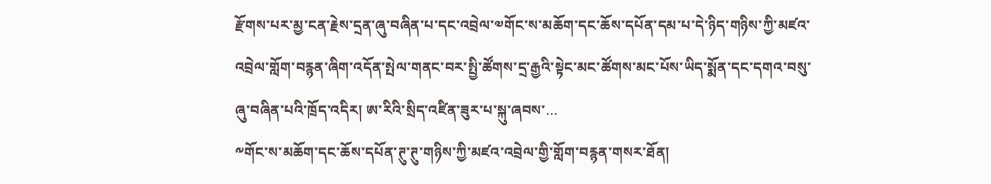རྫོགས་པར་མྱ་ངན་རྗེས་དྲན་ཞུ་བཞིན་པ་དང་འབྲེལ་༧གོང་ས་མཆོག་དང་ཆོས་དཔོན་དམ་པ་དེ་ཉིད་གཉིས་ཀྱི་མཛའ་འབྲེལ་གློག་བརྙན་ཞིག་འདོན་སྤེལ་གནང་བར་སྤྱི་ཚོགས་དྲ་རྒྱའི་སྟེང་མང་ཚོགས་མང་པོས་ཡིད་སྨོན་དང་དགའ་བསུ་ཞུ་བཞིན་པའི་ཁྲོད་འདིར། ཨ་རིའི་སྲིད་འཛིན་ཟུར་པ་སྐུ་ཞབས་...
༸གོང་ས་མཆོག་དང་ཆོས་དཔོན་ཊུ་ཊུ་གཉིས་ཀྱི་མཛའ་འབྲེལ་གྱི་གློག་བརྙན་གསར་ཐོན།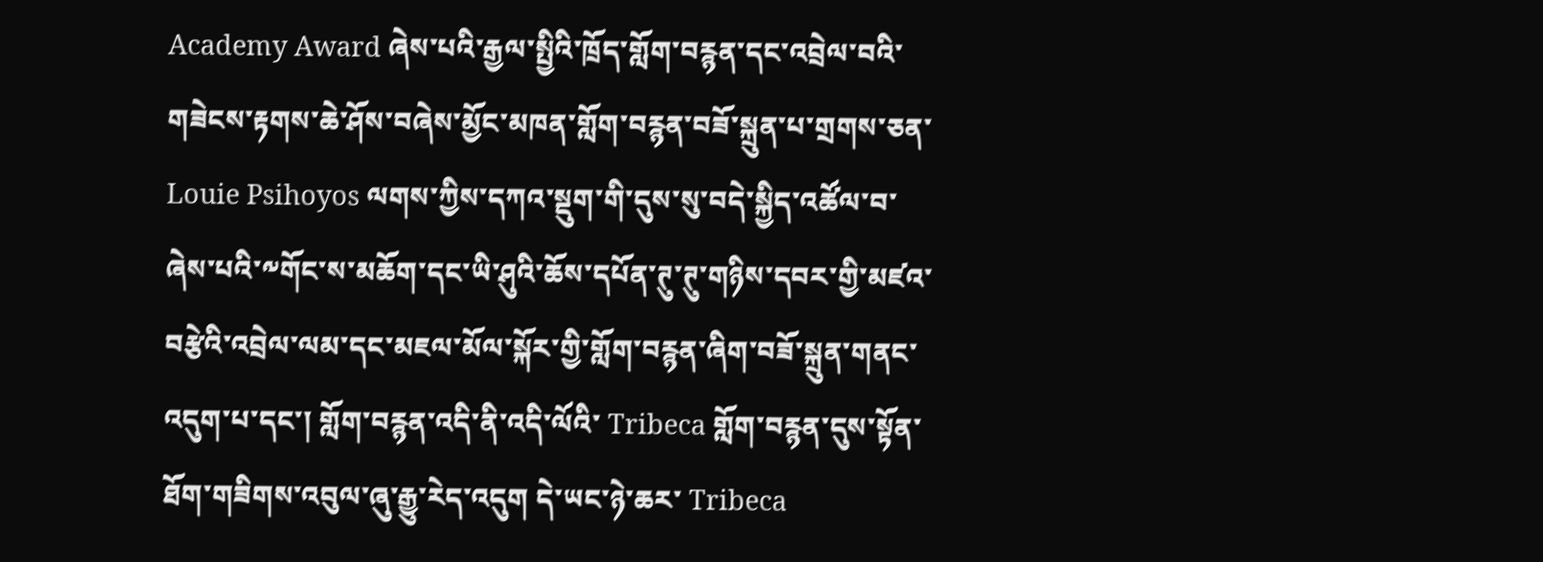Academy Award ཞེས་པའི་རྒྱལ་སྤྱིའི་ཁྲོད་གློག་བརྙན་དང་འབྲེལ་བའི་གཟེངས་རྟགས་ཆེ་ཤོས་བཞེས་མྱོང་མཁན་གློག་བརྙན་བཟོ་སྐྲུན་པ་གྲགས་ཅན་ Louie Psihoyos ལགས་ཀྱིས་དཀའ་སྡུག་གི་དུས་སུ་བདེ་སྐྱིད་འཚོལ་བ་ཞེས་པའི་༸གོང་ས་མཆོག་དང་ཡི་ཤུའི་ཆོས་དཔོན་ཊུ་ཊུ་གཉིས་དབར་གྱི་མཛའ་བརྩེའི་འབྲེལ་ལམ་དང་མཇལ་མོལ་སྐོར་གྱི་གློག་བརྙན་ཞིག་བཟོ་སྐྲུན་གནང་འདུག་པ་དང་། གློག་བརྙན་འདི་ནི་འདི་ལོའི་ Tribeca གློག་བརྙན་དུས་སྟོན་ཐོག་གཟིགས་འབུལ་ཞུ་རྒྱུ་རེད་འདུག དེ་ཡང་ཉེ་ཆར་ Tribeca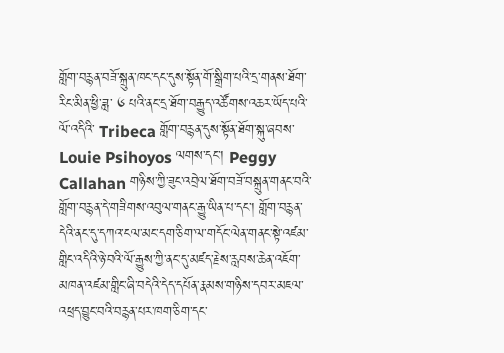གློག་བརྙན་བཟོ་སྐྲུན་ཁང་དང་དུས་སྟོན་གོ་སྒྲིག་པའི་དྲ་གནས་ཐོག་རིང་མིན་ཕྱི་ཟླ་ ༦ པའི་ནང་དྲ་ཐོག་བརྒྱུད་འཚོགས་འཆར་ཡོད་པའི་ལོ་འདིའི་ Tribeca གློག་བརྙན་དུས་སྟོན་ཐོག་སྐུ་ཞབས་ Louie Psihoyos ལགས་དང་། Peggy Callahan གཉིས་ཀྱི་ཟུང་འབྲེལ་ཐོག་བཟོ་བསྐྲུན་གནང་བའི་གློག་བརྙན་དེ་གཟིགས་འབུལ་གནང་རྒྱུ་ཡིན་པ་དང་། གློག་བརྙན་དེའི་ནང་དུ་དཀའ་ངལ་མང་དག་ཅིག་ལ་གདོང་ལེན་གནང་སྟེ་འཛམ་གླིང་འདིའི་ཉེ་བའི་ལོ་རྒྱུས་ཀྱི་ནང་དུ་མཛད་རྗེས་རླབས་ཆེན་འཇོག་མཁན་འཛམ་གླིང་ཞི་བདེའི་དེད་དཔོན་རྣམས་གཉིས་དབར་མཇལ་འཕྲད་བྱུང་བའི་བརྙན་པར་ཁག་ཅིག་དང་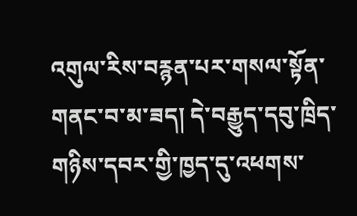འགུལ་རིས་བརྙན་པར་གསལ་སྟོན་གནང་བ་མ་ཟད། དེ་བརྒྱུད་དབུ་ཁྲིད་གཉིས་དབར་གྱི་ཁྱད་དུ་འཕགས་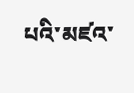པའི་མཛའ་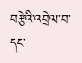བརྩེའི་འབྲེལ་བ་དང་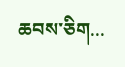ཆབས་ཅིག...